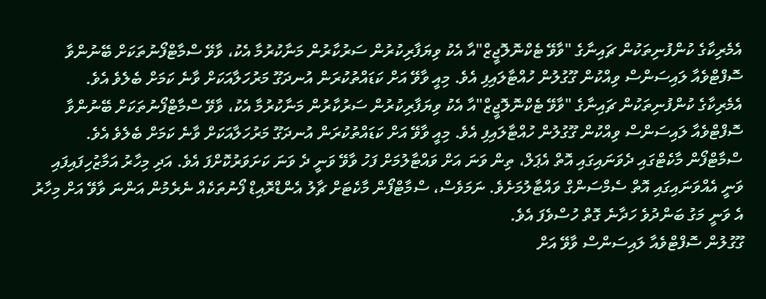އެމެރިކާގެ ކުންފުނިތަކުން ޗައިނާގެ "ވާވޭ ޓެކްނޮލޮޖީޒް"އާ އެކު ވިޔަފާރިކުރުން ސަރުކާރުން މަނާކުރުމާ އެކު، ވާވޭ ސްމާޓްފޯނުތަކަށް ބޭނުންވާ ސޮފްޓްވެއާ ލައިސަންސް ވިއްކުން ގޫގުލުން ހުއްޓާލައިފި އެވެ. މިއީ ވާވޭ އަށް ކަޑައްތުކުރަން އުނދަގޫ މަރުހަލާއަކަށް ވާނެ ކަމަށް ބެލެވެ އެވެ.
އެމެރިކާގެ ކުންފުނިތަކުން ޗައިނާގެ "ވާވޭ ޓެކްނޮލޮޖީޒް"އާ އެކު ވިޔަފާރިކުރުން ސަރުކާރުން މަނާކުރުމާ އެކު، ވާވޭ ސްމާޓްފޯނުތަކަށް ބޭނުންވާ ސޮފްޓްވެއާ ލައިސަންސް ވިއްކުން ގޫގުލުން ހުއްޓާލައިފި އެވެ. މިއީ ވާވޭ އަށް ކަޑައްތުކުރަން އުނދަގޫ މަރުހަލާއަކަށް ވާނެ ކަމަށް ބެލެވެ އެވެ.
ސްމާޓްފޯން މާކެޓްގައި ދެވަނައިގައި އޮތް އެޕަލް، ތިން ވަނަ އަށް ވައްޓާލުމަށް ފަހު ވާވޭ ވަނީ ދެ ވަނަ ކަށަވަރުކޮށްފަ އެވެ. އަދި މިހާރު އަމާޒުހިފައިފައި ވަނީ އެއްވަނައިގައި އޮތް ސެމްސަންގް ވައްޓާލުމަށެވެ. ނަމަވެސް، ސްމާޓްފޯން މާކެޓަށް ޗާލު އެންޑްރޮއިޑް ފޯނުތަކެއް ނެރެމުން އަންނަ ވާވޭ އަށް މިހާރު އެ ވަނީ މަގު ބަންދުވެ ހަދާނެ ގޮތް ހުސްވެފަ އެވެ.
ގޫގުލުން ސޮފްޓްވެއާ ލައިސަންސް ވާވޭ އަށް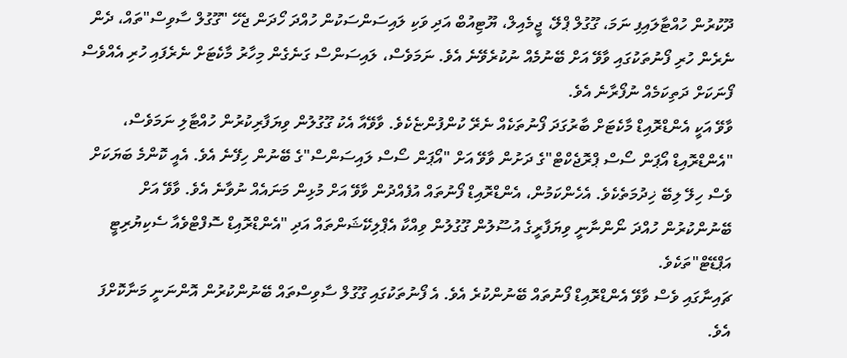ދޫކުރުން ހުއްޓާލައިފި ނަމަ، ގޫގުލް ޕްލޭ، ޖީމެއިލް، ޔޫޓިއުބް އަދި ވަކި ލައިސަންސަކުން ހުއްދަ ހޯދަން ޖެހޭ "ގޫގުލް ސާވިސް"ތައް، ދެން ނެރެން ހުރި ފޯނުތަކުގައި ވާވޭ އަށް ބޭނުމެއް ނުކުރެވޭނެ އެވެ. ނަމަވެސް، ލައިސަންސް ގަނެގެން މިހާރު މާކެޓަށް ނެރެފައި ހުރި އެއްވެސް ފޯނަކަށް ދަތިކަމެއް ނުފޯރާނެ އެވެ.
ވާވޭ އަކީ އެންޑްރޮއިޑް މާކެޓަށް ބާރުގަދަ ފޯނުތަކެއް ނެރޭ ކުންފުންޏެކެވެ. ވާވޭއާ އެކު ގޫގުލުން ވިޔަފާރިކުރުން ހުއްޓާލި ނަމަވެސް، "އެންޑްރޮއިޑް އޯޕަން ސޯސް ޕްރޮޖެކްޓް"ގެ ދަށުން ވާވޭ އަށް "އޯޕަން ސޯސް ލައިސަންސް"ގެ ބޭނުން ހިފޭނެ އެވެ. އެއީ ކޮންމެ ބަޔަކަށް ވެސް ހިލޭ ލިބޭ ޚިދުމަތެކެވެ. އެހެންކަމުން، އެންޑްރޮއިޑް ފޯނުތައް އުފެއްދުން ވާވޭ އަށް މުޅިން މަނައެއް ނުވާނެ އެވެ. ވާވޭ އަށް ބޭނުންކުރުން ހުއްދަ ނޯންނާނީ ވިޔަފާރީގެ އުސޫލުން ގޫގުލުން ވިއްކާ އެޕްލިކޭޝަންތައް އަދި "އެންޑްރޮއިޑް ސޮފްޓްވެއާ ސެކިޔުރިޓީ އަޕްޑޭޓް"ތަކެވެ.
ޗައިނާގައި ވެސް ވާވޭ އެންޑްރޮއިޑް ފޯނުތައް ބޭނުންކުރެ އެވެ. އެ ފޯނުތަކުގައި ގޫގުލް ސާވިސްތައް ބޭނުންކުރުން އޮންނަނީ މަނާކޮށްފަ އެވެ.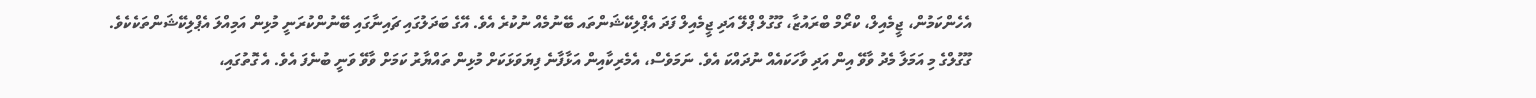އެހެންކަމުން، ޖީމެއިލް، ކްރޯމް ބްރައުޒާ، ގޫގުލް ޕްލޭ އަދި ޖީމެއިލް ފަދަ އެޕްލިކޭޝަންތައ ބޭނުމެއް ނުކުރެ އެވެ. އޭގެ ބަދަލުގައި ޗައިނާގައި ބޭނުންކުރަނީ މުޅިން އަމިއްލަ އެޕްލިކޭޝަންތަކެކެވެ.
ގޫގުލްގެ މި އަމަލާ މެދު ވާވޭ އިން އަދި ވާހަކައެއް ނުދައްކަ އެވެ. ނަމަވެސް، އެމެރިކާއިން އަޅާފާނެ ފިޔަވަޅަކަށް މުޅިން ތައްޔާރު ކަމަށް ވާވޭ ވަނީ ބުނެފަ އެވެ. އެ ގޮތުގައި،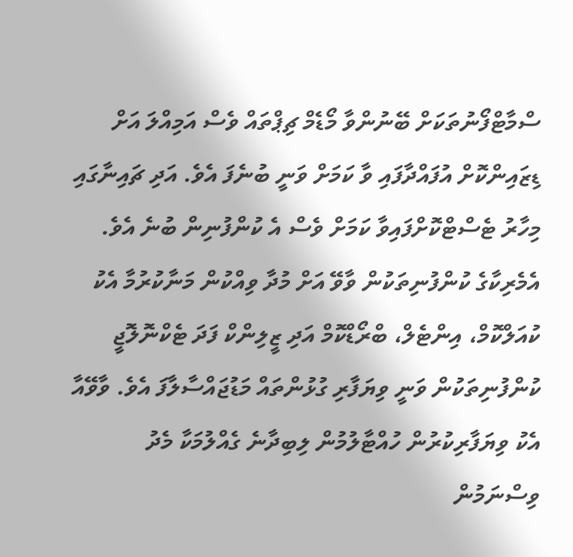ސްމާޓްފޯނުތަކަށް ބޭނުންވާ މޯޑެމް ޗިޕްތައް ވެސް އަމިއްލަ އަށް ޑިޒައިންކޮށް އުފައްދާފައި ވާ ކަމަށް ވަނީ ބުނެފަ އެވެ. އަދި ޗައިނާގައި މިހާރު ޓެސްޓްކޮށްފައިވާ ކަމަށް ވެސް އެ ކުންފުނިން ބުނެ އެވެ.
އެމެރިކާގެ ކުންފުނިތަކުން ވާވޭ އަށް މުދާ ވިއްކުން މަނާކުރުމާ އެކު ކުއަލްކޮމް، އިންޓެލް، ބްރޯޑްކޮމް އަދި ޒީލިންކް ފަދަ ޓެކްނޮލޮޖީ ކުންފުނިތަކުން ވަނީ ވިޔަފާރި ގުޅުންތައް މަޑުޖައްސާލާފަ އެވެ. ވާވޭއާ އެކު ވިޔަފާރިކުރުން ހުއްޓާލުމުން ލިބިދާނެ ގެއްލުމަކާ މެދު ވިސްނަމުން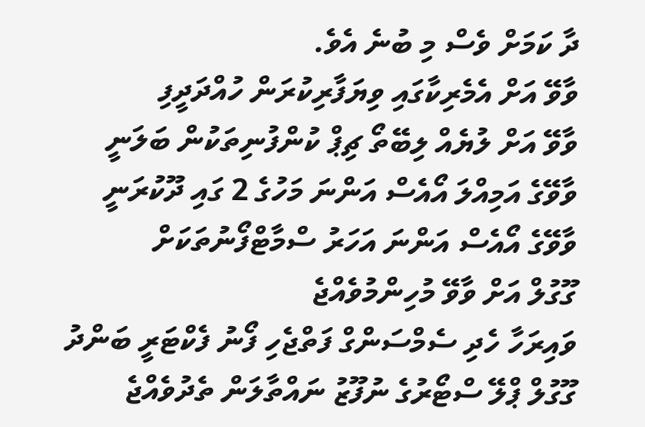ދާ ކަމަށް ވެސް މި ބުނެ އެވެ.
ވާވޭ އަށް އެމެރިކާގައި ވިޔަފާރިކުރަން ހުއްދަދީފި
ވާވޭ އަށް ލުޔެއް ލިބޭތޯ ޗިޕް ކުންފުނިތަކުން ބަލަނީ
ވާވޭގެ އަމިއްލަ އޯއެސް އަންނަ މަހުގެ 2 ގައި ދޫކުރަނީ
ވާވޭގެ އޯއެސް އަންނަ އަހަރު ސްމާޓްފޯނުތަކަށް
ގޫގުލް އަށް ވާވޭ މުހިންމުވެއްޖެ
ވައިރަހާ ހެދި ސެމްސަންގް ފަތްޖެހި ފޯނު ފެކްޓަރީ ބަންދު
ގޫގުލް ޕްލޭ ސްޓޯރުގެ ނުފޫޒު ނައްތާލަން ތެދުވެއްޖެ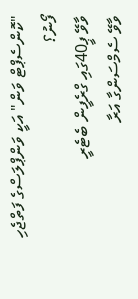"ކޮންސެޕްޓް ވަން" އަކީ ވަންޕްލަސްގެ ފަތްޖެހި ފޯނު؟
ވާވޭ ޕީ40ގައި ގްރެފީން ބެޓެރީ
ވާވޭ ސެމްސަންގާ އަރާ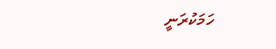ހަމަކުރަނީ